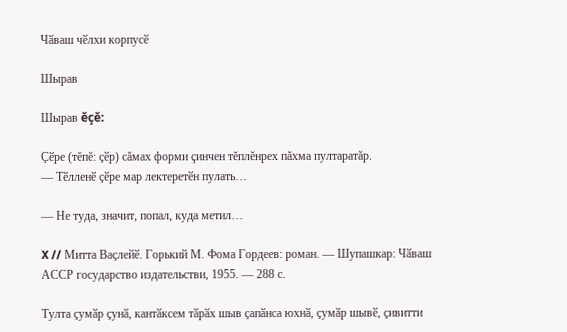Чӑваш чӗлхи корпусӗ

Шырав

Шырав ĕçĕ:

Ҫӗре (тĕпĕ: ҫӗр) сăмах форми çинчен тĕплĕнрех пăхма пултаратăр.
— Тӗлленӗ ҫӗре мар лектеретӗн пулать…

— Не туда, значит, попал, куда метил…

X // Митта Ваҫлейӗ. Горький М. Фома Гордеев: роман. — Шупашкар: Чӑваш АССР государство издательстви, 1955. — 288 с.

Тулта ҫумӑр ҫунӑ, кантӑксем тӑрӑх шыв ҫапӑнса юхнӑ, ҫумӑр шывӗ, ҫивитти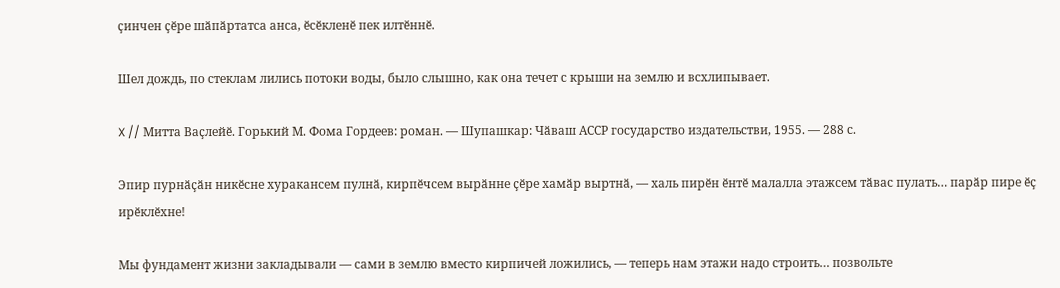ҫинчен ҫӗре шӑпӑртатса анса, ӗсӗкленӗ пек илтӗннӗ.

Шел дождь, по стеклам лились потоки воды, было слышно, как она течет с крыши на землю и всхлипывает.

X // Митта Ваҫлейӗ. Горький М. Фома Гордеев: роман. — Шупашкар: Чӑваш АССР государство издательстви, 1955. — 288 с.

Эпир пурнӑҫӑн никӗсне хуракансем пулнӑ, кирпӗчсем вырӑнне ҫӗре хамӑр выртнӑ, — халь пирӗн ӗнтӗ малалла этажсем тӑвас пулать… парӑр пире ӗҫ ирӗклӗхне!

Мы фундамент жизни закладывали — сами в землю вместо кирпичей ложились, — теперь нам этажи надо строить… позвольте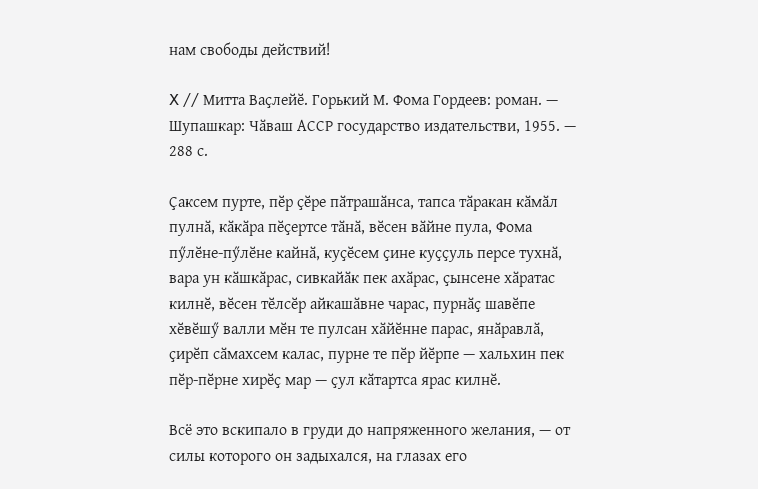нам свободы действий!

X // Митта Ваҫлейӗ. Горький М. Фома Гордеев: роман. — Шупашкар: Чӑваш АССР государство издательстви, 1955. — 288 с.

Ҫаксем пурте, пӗр ҫӗре пӑтрашӑнса, тапса тӑракан кӑмӑл пулнӑ, кӑкӑра пӗҫертсе тӑнӑ, вӗсен вӑйне пула, Фома пӳлӗне-пӳлӗне кайнӑ, куҫӗсем ҫине куҫҫуль персе тухнӑ, вара ун кӑшкӑрас, сивкайӑк пек ахӑрас, ҫынсене хӑратас килнӗ, вӗсен тӗлсӗр айкашӑвне чарас, пурнӑҫ шавӗпе хӗвӗшӳ валли мӗн те пулсан хӑйӗнне парас, янӑравлӑ, ҫирӗп сӑмахсем калас, пурне те пӗр йӗрпе — хальхин пек пӗр-пӗрне хирӗҫ мар — ҫул кӑтартса ярас килнӗ.

Всё это вскипало в груди до напряженного желания, — от силы которого он задыхался, на глазах его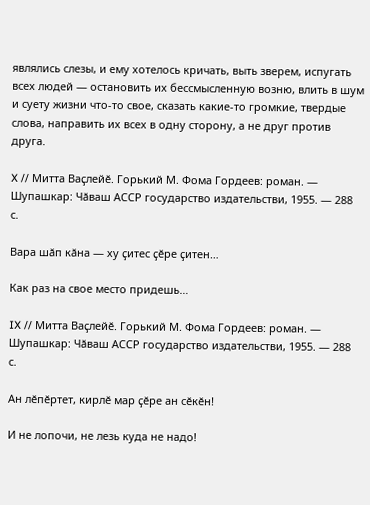являлись слезы, и ему хотелось кричать, выть зверем, испугать всех людей — остановить их бессмысленную возню, влить в шум и суету жизни что-то свое, сказать какие-то громкие, твердые слова, направить их всех в одну сторону, а не друг против друга.

X // Митта Ваҫлейӗ. Горький М. Фома Гордеев: роман. — Шупашкар: Чӑваш АССР государство издательстви, 1955. — 288 с.

Вара шӑп кӑна — ху ҫитес ҫӗре ҫитен…

Как раз на свое место придешь…

IX // Митта Ваҫлейӗ. Горький М. Фома Гордеев: роман. — Шупашкар: Чӑваш АССР государство издательстви, 1955. — 288 с.

Ан лӗпӗртет, кирлӗ мар ҫӗре ан сӗкӗн!

И не лопочи, не лезь куда не надо!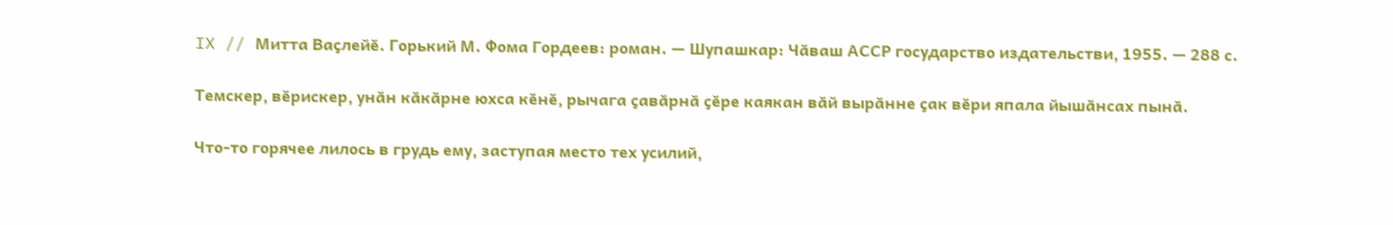IX // Митта Ваҫлейӗ. Горький М. Фома Гордеев: роман. — Шупашкар: Чӑваш АССР государство издательстви, 1955. — 288 с.

Темскер, вӗрискер, унӑн кӑкӑрне юхса кӗнӗ, рычага ҫавӑрнӑ ҫӗре каякан вӑй вырӑнне ҫак вӗри япала йышӑнсах пынӑ.

Что-то горячее лилось в грудь ему, заступая место тех усилий,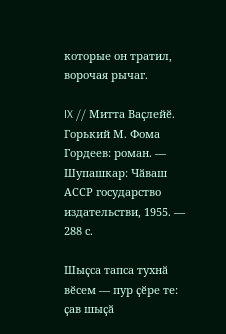которые он тратил, ворочая рычаг.

IX // Митта Ваҫлейӗ. Горький М. Фома Гордеев: роман. — Шупашкар: Чӑваш АССР государство издательстви, 1955. — 288 с.

Шыҫса тапса тухнӑ вӗсем — пур ҫӗре те: ҫав шыҫӑ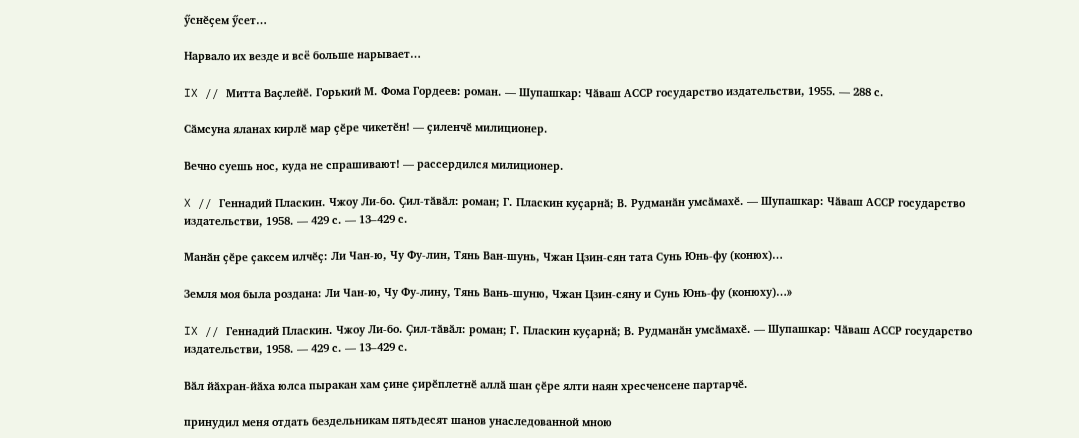ӳснӗҫем ӳсет…

Нарвало их везде и всё больше нарывает…

IX // Митта Ваҫлейӗ. Горький М. Фома Гордеев: роман. — Шупашкар: Чӑваш АССР государство издательстви, 1955. — 288 с.

Сӑмсуна яланах кирлӗ мар ҫӗре чикетӗн! — ҫиленчӗ милиционер.

Вечно суешь нос, куда не спрашивают! — рассердился милиционер.

X // Геннадий Пласкин. Чжоу Ли-бо. Ҫил-тӑвӑл: роман; Г. Пласкин куҫарнӑ; В. Рудманӑн умсӑмахӗ. — Шупашкар: Чӑваш АССР государство издательстви, 1958. — 429 с. — 13–429 с.

Манӑн ҫӗре ҫаксем илчӗҫ: Ли Чан-ю, Чу Фу-лин, Тянь Ван-шунь, Чжан Цзин-сян тата Сунь Юнь-фу (конюх)…

Земля моя была роздана: Ли Чан-ю, Чу Фу-лину, Тянь Вань-шуню, Чжан Цзин-сяну и Сунь Юнь-фу (конюху)…»

IX // Геннадий Пласкин. Чжоу Ли-бо. Ҫил-тӑвӑл: роман; Г. Пласкин куҫарнӑ; В. Рудманӑн умсӑмахӗ. — Шупашкар: Чӑваш АССР государство издательстви, 1958. — 429 с. — 13–429 с.

Вӑл йӑхран-йӑха юлса пыракан хам ҫине ҫирӗплетнӗ аллӑ шан ҫӗре ялти наян хресченсене партарчӗ.

принудил меня отдать бездельникам пятьдесят шанов унаследованной мною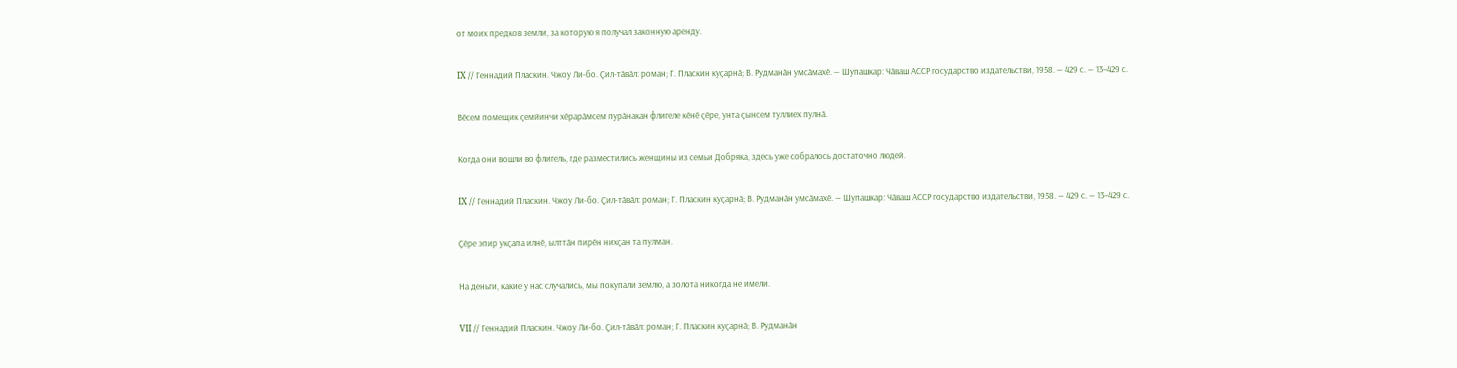от моих предков земли, за которую я получал законную аренду.

IX // Геннадий Пласкин. Чжоу Ли-бо. Ҫил-тӑвӑл: роман; Г. Пласкин куҫарнӑ; В. Рудманӑн умсӑмахӗ. — Шупашкар: Чӑваш АССР государство издательстви, 1958. — 429 с. — 13–429 с.

Вӗсем помещик ҫемйинчи хӗрарӑмсем пурӑнакан флигеле кӗнӗ ҫӗре, унта ҫынсем туллиех пулнӑ.

Когда они вошли во флигель, где разместились женщины из семьи Добряка, здесь уже собралось достаточно людей.

IX // Геннадий Пласкин. Чжоу Ли-бо. Ҫил-тӑвӑл: роман; Г. Пласкин куҫарнӑ; В. Рудманӑн умсӑмахӗ. — Шупашкар: Чӑваш АССР государство издательстви, 1958. — 429 с. — 13–429 с.

Ҫӗре эпир укҫапа илнӗ, ылттӑн пирӗн нихҫан та пулман.

На деньги, какие у нас случались, мы покупали землю, а золота никогда не имели.

VII // Геннадий Пласкин. Чжоу Ли-бо. Ҫил-тӑвӑл: роман; Г. Пласкин куҫарнӑ; В. Рудманӑн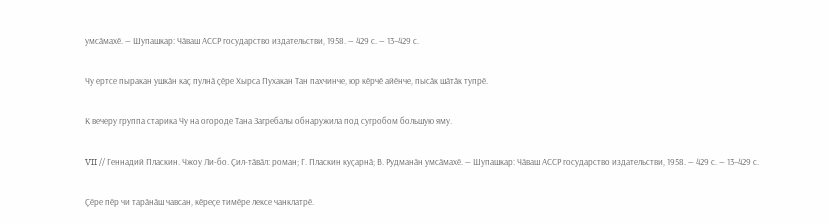умсӑмахӗ. — Шупашкар: Чӑваш АССР государство издательстви, 1958. — 429 с. — 13–429 с.

Чу ертсе пыракан ушкӑн каҫ пулнӑ ҫӗре Хырса Пухакан Тан пахчинче, юр кӗрчӗ айӗнче, пысӑк шӑтӑк тупрӗ.

К вечеру группа старика Чу на огороде Тана Загребалы обнаружила под сугробом большую яму.

VII // Геннадий Пласкин. Чжоу Ли-бо. Ҫил-тӑвӑл: роман; Г. Пласкин куҫарнӑ; В. Рудманӑн умсӑмахӗ. — Шупашкар: Чӑваш АССР государство издательстви, 1958. — 429 с. — 13–429 с.

Ҫӗре пӗр чи тарӑнӑш чавсан, кӗреҫе тимӗре лексе чанклатрӗ.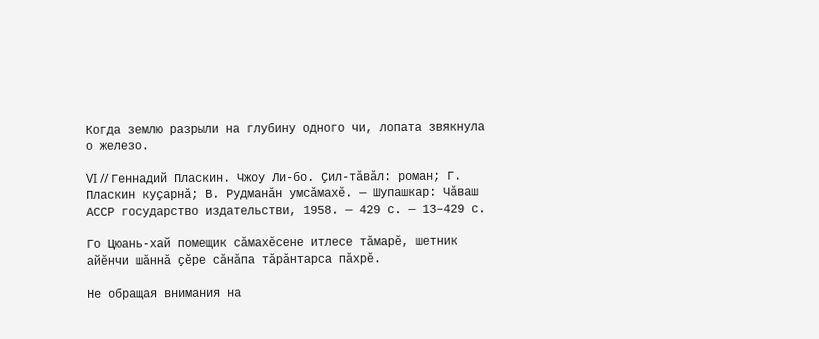Когда землю разрыли на глубину одного чи, лопата звякнула о железо.

VI // Геннадий Пласкин. Чжоу Ли-бо. Ҫил-тӑвӑл: роман; Г. Пласкин куҫарнӑ; В. Рудманӑн умсӑмахӗ. — Шупашкар: Чӑваш АССР государство издательстви, 1958. — 429 с. — 13–429 с.

Го Цюань-хай помещик сӑмахӗсене итлесе тӑмарӗ, шетник айӗнчи шӑннӑ ҫӗре сӑнӑпа тӑрӑнтарса пӑхрӗ.

Не обращая внимания на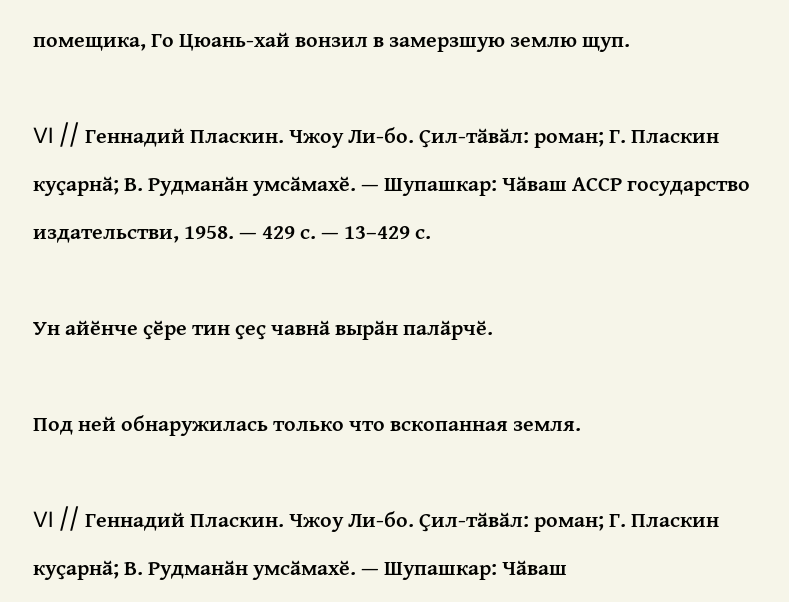помещика, Го Цюань-хай вонзил в замерзшую землю щуп.

VI // Геннадий Пласкин. Чжоу Ли-бо. Ҫил-тӑвӑл: роман; Г. Пласкин куҫарнӑ; В. Рудманӑн умсӑмахӗ. — Шупашкар: Чӑваш АССР государство издательстви, 1958. — 429 с. — 13–429 с.

Ун айӗнче ҫӗре тин ҫеҫ чавнӑ вырӑн палӑрчӗ.

Под ней обнаружилась только что вскопанная земля.

VI // Геннадий Пласкин. Чжоу Ли-бо. Ҫил-тӑвӑл: роман; Г. Пласкин куҫарнӑ; В. Рудманӑн умсӑмахӗ. — Шупашкар: Чӑваш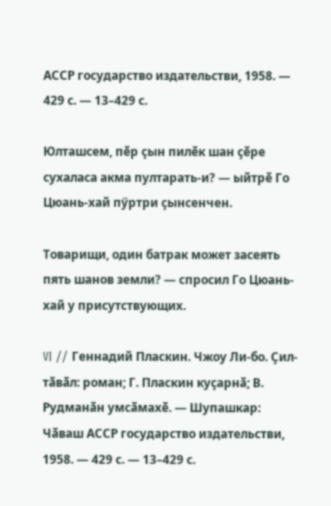АССР государство издательстви, 1958. — 429 с. — 13–429 с.

Юлташсем, пӗр ҫын пилӗк шан ҫӗре сухаласа акма пултарать-и? — ыйтрӗ Го Цюань-хай пӳртри ҫынсенчен.

Товарищи, один батрак может засеять пять шанов земли? — спросил Го Цюань-хай у присутствующих.

VI // Геннадий Пласкин. Чжоу Ли-бо. Ҫил-тӑвӑл: роман; Г. Пласкин куҫарнӑ; В. Рудманӑн умсӑмахӗ. — Шупашкар: Чӑваш АССР государство издательстви, 1958. — 429 с. — 13–429 с.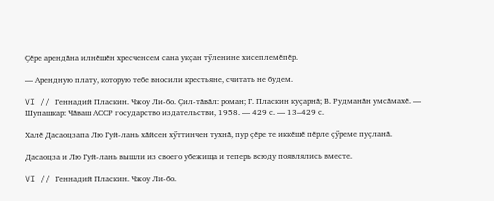Ҫӗре арендӑна илнӗшӗн хресченсем сана укҫан тӳленине хисеплемӗпӗр.

— Арендную плату, которую тебе вносили крестьяне, считать не будем.

VI // Геннадий Пласкин. Чжоу Ли-бо. Ҫил-тӑвӑл: роман; Г. Пласкин куҫарнӑ; В. Рудманӑн умсӑмахӗ. — Шупашкар: Чӑваш АССР государство издательстви, 1958. — 429 с. — 13–429 с.

Халӗ Дасаоцзапа Лю Гуй-лань хӑйсен хӳттинчен тухнӑ, пур ҫӗре те иккӗшӗ пӗрле ҫӳреме пуҫланӑ.

Дасаоцза и Лю Гуй-лань вышли из своего убежища и теперь всюду появлялись вместе.

VI // Геннадий Пласкин. Чжоу Ли-бо.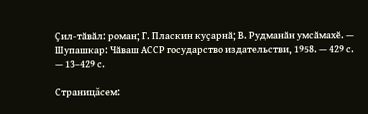Ҫил-тӑвӑл: роман; Г. Пласкин куҫарнӑ; В. Рудманӑн умсӑмахӗ. — Шупашкар: Чӑваш АССР государство издательстви, 1958. — 429 с. — 13–429 с.

Страницăсем: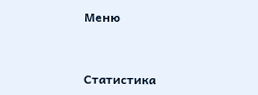Меню



Статистика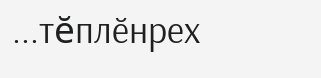...тĕплӗнрех